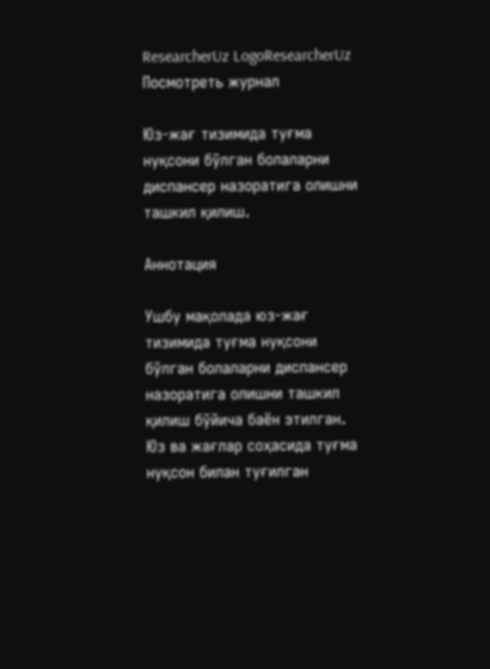ResearcherUz LogoResearcherUz
Посмотреть журнал

Юз-жағ тизимида туғма нуқсони бўлган болаларни диспансер назоратига олишни ташкил қилиш.

Аннотация

Ушбу мақолада юз-жағ тизимида туғма нуқсони бўлган болаларни диспансер назоратига олишни ташкил қилиш бўйича баён этилган. Юз ва жағлар соҳасида туғма нуқсон билан туғилган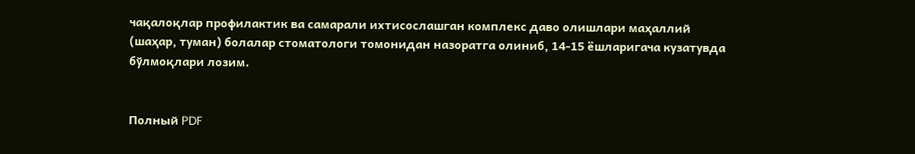чақалоқлар профилактик ва самарали ихтисослашган комплекс даво олишлари маҳаллий (шаҳар, туман) болалар стоматологи томонидан назоратга олиниб, 14-15 ёшларигача кузатувда бўлмоқлари лозим.


Полный PDF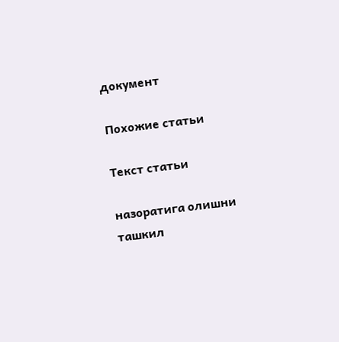документ

Похожие статьи

Текст статьи

назоратига олишни ташкил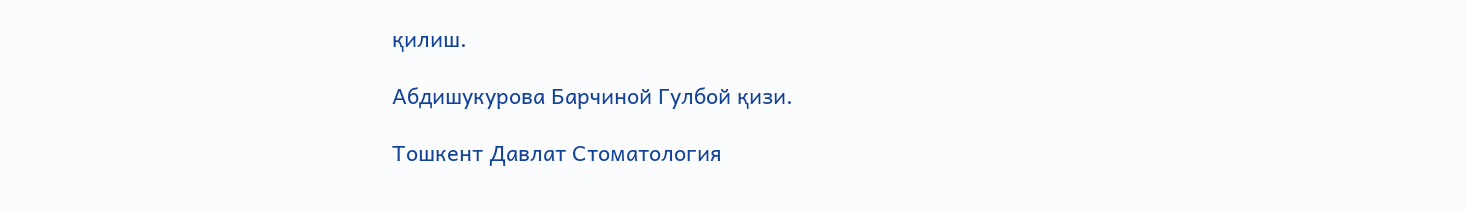қилиш.

Абдишукурова Барчиной Гулбой қизи.

Тошкент Давлат Стоматология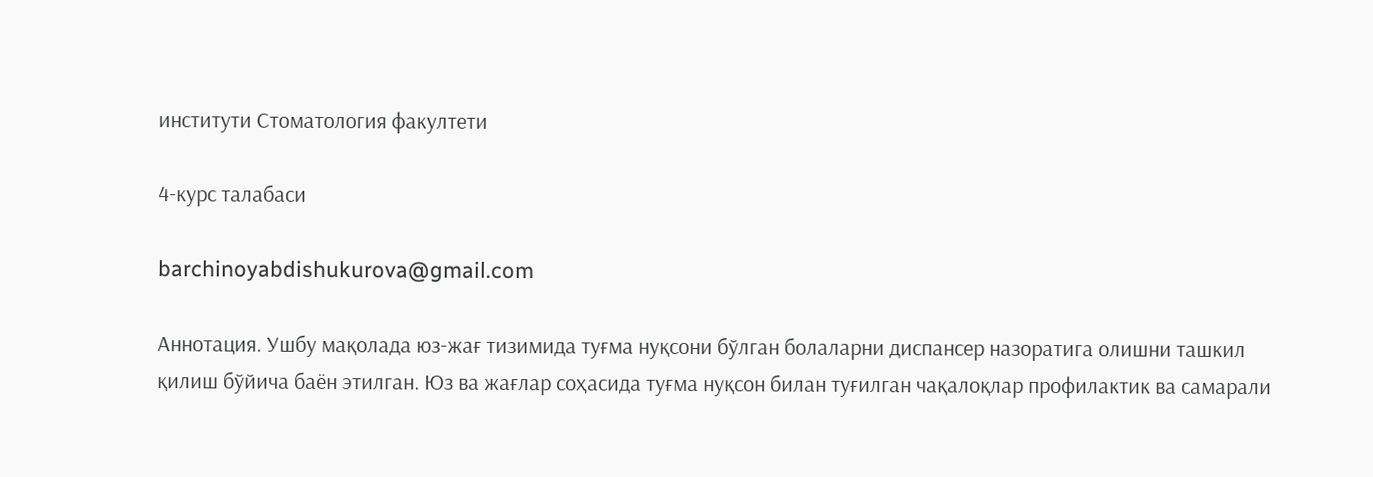институти Стоматология факултети

4-курс талабаси

barchinoyabdishukurova@gmail.com

Аннотация. Ушбу мақолада юз-жағ тизимида туғма нуқсони бўлган болаларни диспансер назоратига олишни ташкил қилиш бўйича баён этилган. Юз ва жағлар соҳасида туғма нуқсон билан туғилган чақалоқлар профилактик ва самарали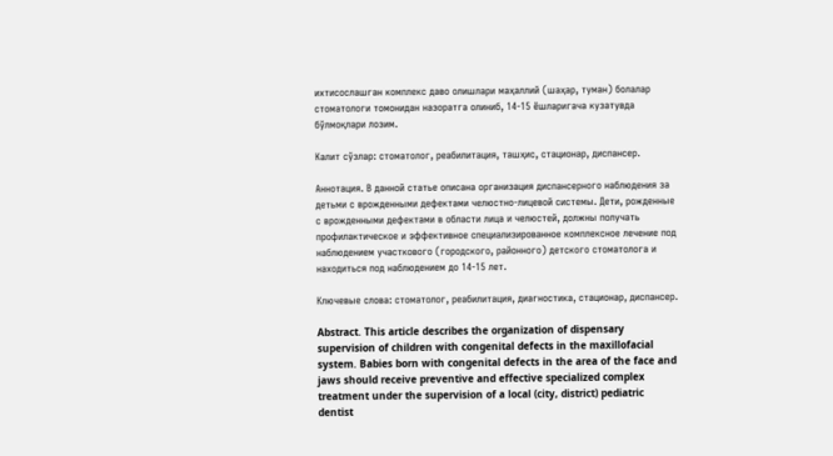ихтисослашган комплекс даво олишлари маҳаллий (шаҳар, туман) болалар стоматологи томонидан назоратга олиниб, 14-15 ёшларигача кузатувда бўлмоқлари лозим.

Калит сўзлар: стоматолог, реабилитация, ташҳис, стационар, диспансер.

Аннотация. В данной статье описана организация диспансерного наблюдения за детьми с врожденными дефектами челюстно-лицевой системы. Дети, рожденные с врожденными дефектами в области лица и челюстей, должны получать профилактическое и эффективное специализированное комплексное лечение под наблюдением участкового (городского, районного) детского стоматолога и находиться под наблюдением до 14-15 лет.

Ключевые слова: стоматолог, реабилитация, диагностика, стационар, диспансер.

Abstract. This article describes the organization of dispensary supervision of children with congenital defects in the maxillofacial system. Babies born with congenital defects in the area of the face and jaws should receive preventive and effective specialized complex treatment under the supervision of a local (city, district) pediatric dentist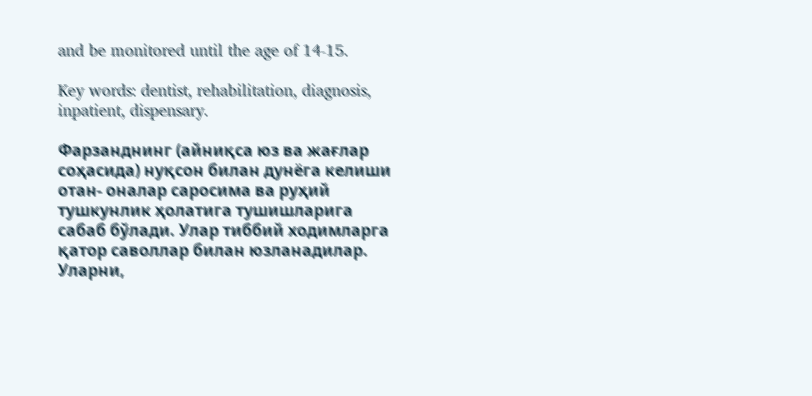and be monitored until the age of 14-15.

Key words: dentist, rehabilitation, diagnosis, inpatient, dispensary.

Фарзанднинг (айниқса юз ва жағлар соҳасида) нуқсон билан дунёга келиши отан- оналар саросима ва руҳий тушкунлик ҳолатига тушишларига сабаб бўлади. Улар тиббий ходимларга қатор саволлар билан юзланадилар. Уларни,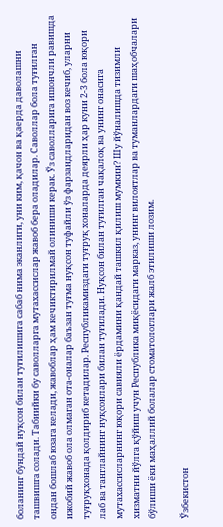боланинг бундай нуқсон билан туғилишига сабаб нима эканлиги, уни ким, қачон ва қаерда даволашни ташвишга солади. Табиийки бу саволларга мутахассислар жавоб бера оладилар. Саволлар бола туғилган ондан бошлаб юзага келади, жавоблар ҳам кечиктирилмай олиниши керак. Ўз саволларига ишончли равишда ижобий жавоб ола олмаган ота-оналар баъзан туғма нуқсон туфайли ўз фарзандларидан воз кечиб, уларни туғруқхонада қолдириб кетадилар. Республикамиздаги туғруқ хоналарда деярли ҳар куни 2-3 бола юқори лаб ва танглайнинг нуқсонлари билан туғилади. Нуқсон билан туғилган чақалоқ ва унинг онасига мутахассисларнинг юқори савияли ёрдамини қандай ташкил қилиш мумкин? Шу йўналишда тизимли хизматни йўлга қўйиш учун Республика миқёсидаги марказ, унинг вилоятлар ва туманлардаги шаҳобчалари бўлиши ёки маҳаллий болалар стоматологлари жалб этилиши лозим.

Ўзбекистон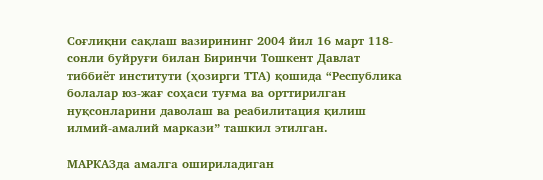Соғлиқни сақлаш вазирининг 2004 йил 16 март 118-сонли буйруғи билан Биринчи Тошкент Давлат тиббиёт институти (ҳозирги ТТА) қошида “Республика болалар юз-жағ соҳаси туғма ва орттирилган нуқсонларини даволаш ва реабилитация қилиш илмий-амалий маркази” ташкил этилган.

МАРКАЗда амалга ошириладиган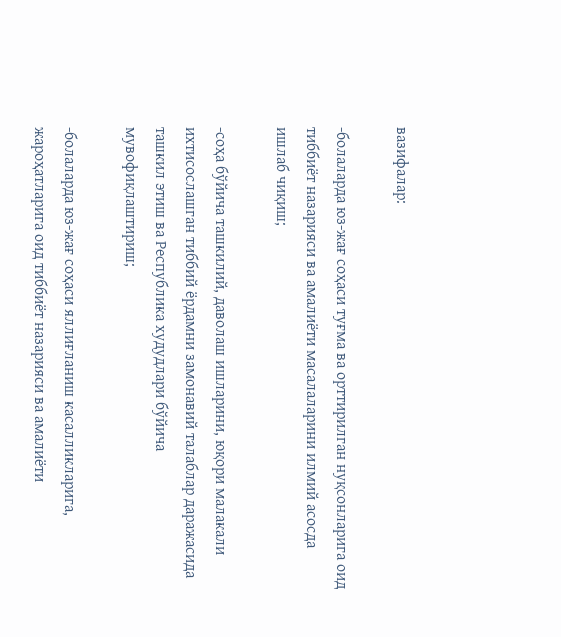вазифалар:

-болаларда юз-жағ соҳаси туғма ва орттирилган нуқсонларига оид тиббиёт назарияси ва амалиёти масалаларини илмий асосда ишлаб чиқиш;

-соҳа бўйича ташкилий, даволаш ишларини, юқори малакали ихтисослашган тиббий ёрдамни замонавий талаблар даражасида ташкил этиш ва Республика худудлари бўйича мувофиқлаштириш;

-болаларда юз-жағ соҳаси яллиғланиш касалликларига, жароҳатларига оид тиббиёт назарияси ва амалиёти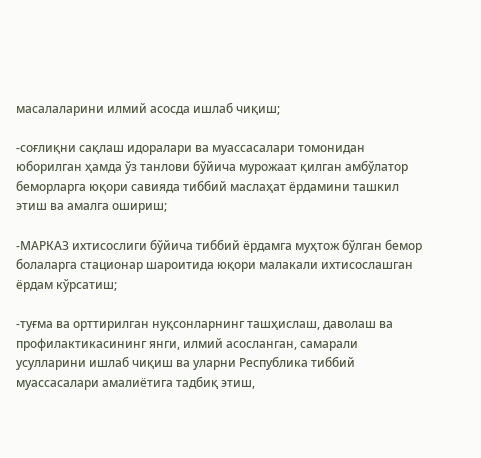масалаларини илмий асосда ишлаб чиқиш;

-соғлиқни сақлаш идоралари ва муассасалари томонидан юборилган ҳамда ўз танлови бўйича мурожаат қилган амбўлатор беморларга юқори савияда тиббий маслаҳат ёрдамини ташкил этиш ва амалга ошириш;

-МАРКАЗ ихтисослиги бўйича тиббий ёрдамга муҳтож бўлган бемор болаларга стационар шароитида юқори малакали ихтисослашган ёрдам кўрсатиш;

-туғма ва орттирилган нуқсонларнинг ташҳислаш, даволаш ва профилактикасининг янги, илмий асосланган, самарали усулларини ишлаб чиқиш ва уларни Республика тиббий муассасалари амалиётига тадбиқ этиш,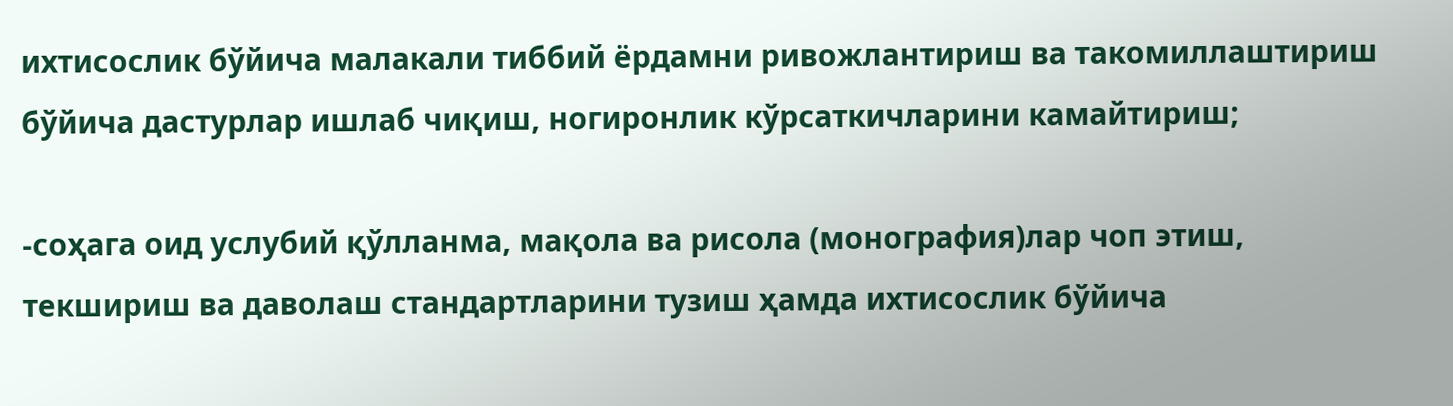ихтисослик бўйича малакали тиббий ёрдамни ривожлантириш ва такомиллаштириш бўйича дастурлар ишлаб чиқиш, ногиронлик кўрсаткичларини камайтириш;

-соҳага оид услубий қўлланма, мақола ва рисола (монография)лар чоп этиш, текшириш ва даволаш стандартларини тузиш ҳамда ихтисослик бўйича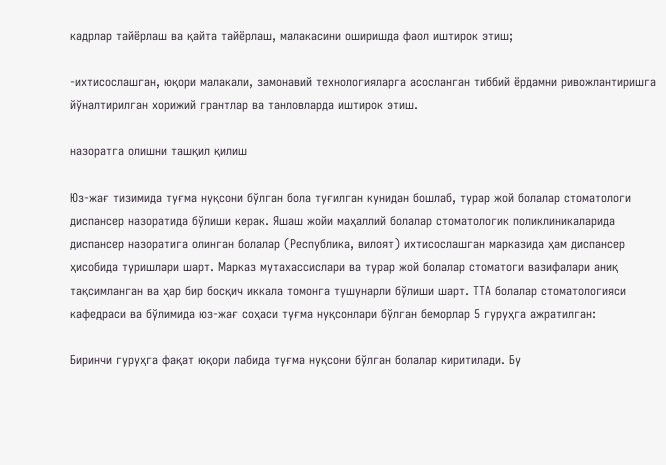кадрлар тайёрлаш ва қайта тайёрлаш, малакасини оширишда фаол иштирок этиш;

-ихтисослашган, юқори малакали, замонавий технологияларга асосланган тиббий ёрдамни ривожлантиришга йўналтирилган хорижий грантлар ва танловларда иштирок этиш.

назоратга олишни ташқил қилиш

Юз-жағ тизимида туғма нуқсони бўлган бола туғилган кунидан бошлаб, турар жой болалар стоматологи диспансер назоратида бўлиши керак. Яшаш жойи маҳаллий болалар стоматологик поликлиникаларида диспансер назоратига олинган болалар (Республика, вилоят) ихтисослашган марказида ҳам диспансер ҳисобида туришлари шарт. Марказ мутахассислари ва турар жой болалар стоматоги вазифалари аниқ тақсимланган ва ҳар бир босқич иккала томонга тушунарли бўлиши шарт. ТТА болалар стоматологияси кафедраси ва бўлимида юз-жағ соҳаси туғма нуқсонлари бўлган беморлар 5 гуруҳга ажратилган:

Биринчи гуруҳга фақат юқори лабида туғма нуқсони бўлган болалар киритилади. Бу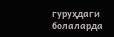гуруҳдаги болаларда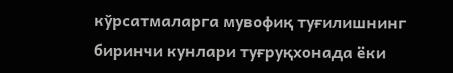кўрсатмаларга мувофиқ туғилишнинг биринчи кунлари туғруқхонада ёки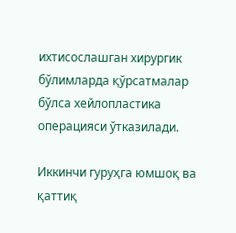ихтисослашган хирургик бўлимларда қўрсатмалар бўлса хейлопластика операцияси ўтказилади.

Иккинчи гуруҳга юмшоқ ва қаттиқ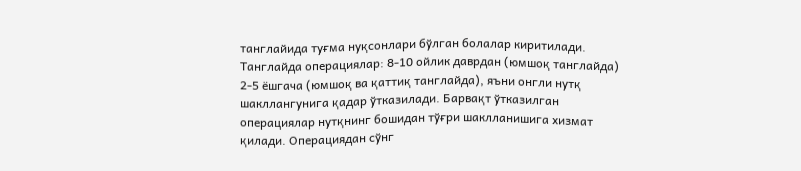танглайида туғма нуқсонлари бўлган болалар киритилади. Танглайда операциялар: 8-10 ойлик даврдан (юмшоқ танглайда) 2-5 ёшгача (юмшоқ ва қаттиқ танглайда), яъни онгли нутқ шакллангунига қадар ўтказилади. Барвақт ўтказилган операциялар нутқнинг бошидан тўғри шаклланишига хизмат қилади. Операциядан сўнг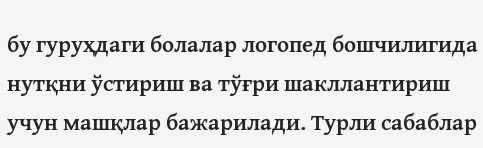бу гуруҳдаги болалар логопед бошчилигида нутқни ўстириш ва тўғри шакллантириш учун машқлар бажарилади. Турли сабаблар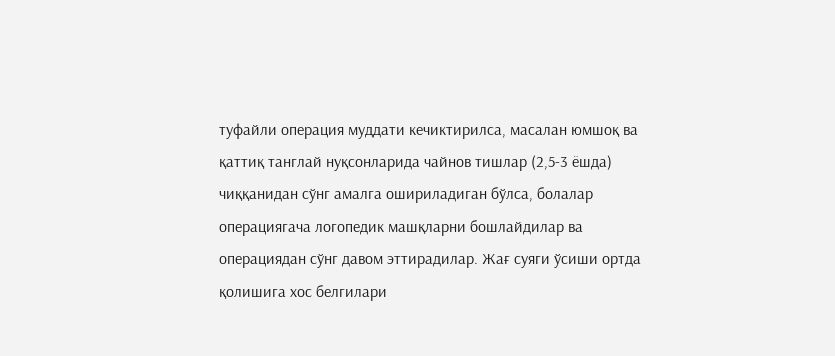туфайли операция муддати кечиктирилса, масалан юмшоқ ва қаттиқ танглай нуқсонларида чайнов тишлар (2,5-3 ёшда) чиққанидан сўнг амалга ошириладиган бўлса, болалар операциягача логопедик машқларни бошлайдилар ва операциядан сўнг давом эттирадилар. Жағ суяги ўсиши ортда қолишига хос белгилари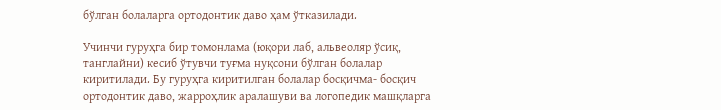бўлган болаларга ортодонтик даво ҳам ўтказилади.

Учинчи гуруҳга бир томонлама (юқори лаб, альвеоляр ўсиқ, танглайни) кесиб ўтувчи туғма нуқсони бўлган болалар киритилади. Бу гуруҳга киритилган болалар босқичма- босқич ортодонтик даво, жарроҳлик аралашуви ва логопедик машқларга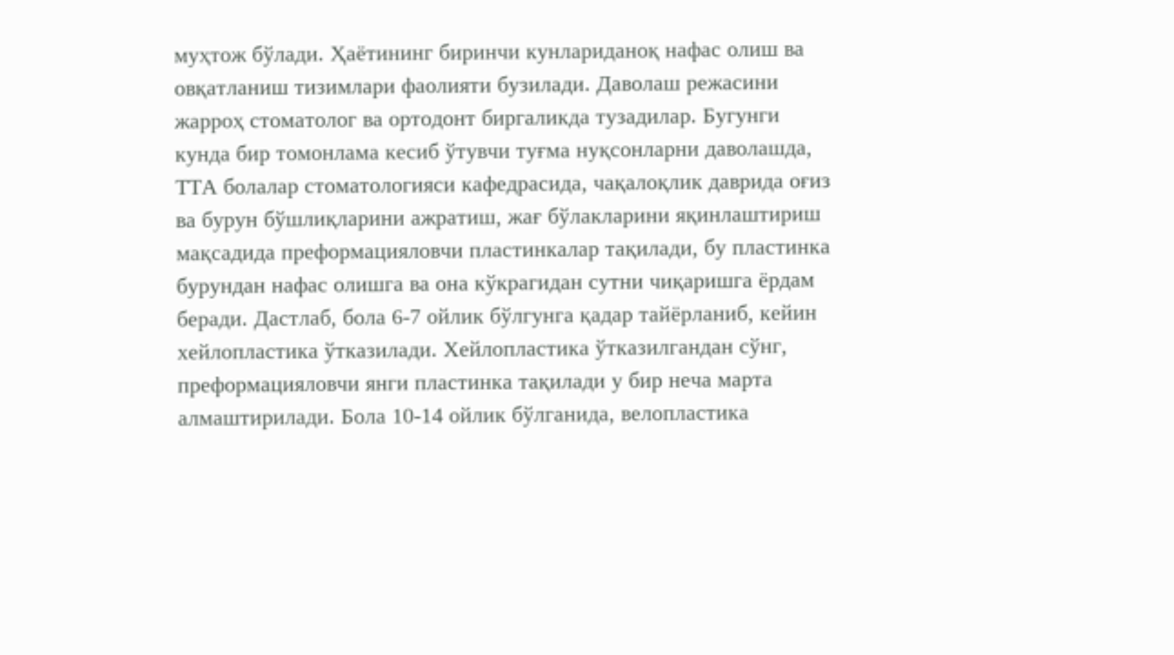муҳтож бўлади. Ҳаётининг биринчи кунлариданоқ нафас олиш ва овқатланиш тизимлари фаолияти бузилади. Даволаш режасини жарроҳ стоматолог ва ортодонт биргаликда тузадилар. Бугунги кунда бир томонлама кесиб ўтувчи туғма нуқсонларни даволашда, ТТА болалар стоматологияси кафедрасида, чақалоқлик даврида оғиз ва бурун бўшлиқларини ажратиш, жағ бўлакларини яқинлаштириш мақсадида преформацияловчи пластинкалар тақилади, бу пластинка бурундан нафас олишга ва она кўкрагидан сутни чиқаришга ёрдам беради. Дастлаб, бола 6-7 ойлик бўлгунга қадар тайёрланиб, кейин хейлопластика ўтказилади. Хейлопластика ўтказилгандан сўнг, преформацияловчи янги пластинка тақилади у бир неча марта алмаштирилади. Бола 10-14 ойлик бўлганида, велопластика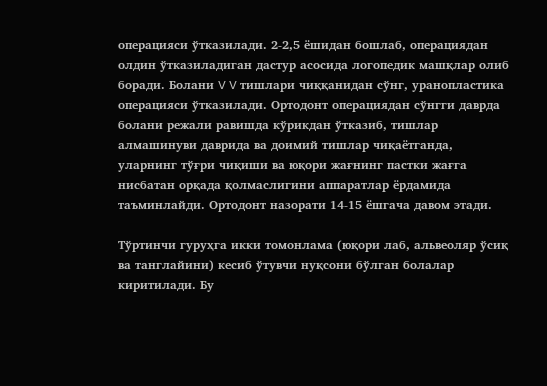операцияси ўтказилади. 2-2,5 ёшидан бошлаб, операциядан олдин ўтказиладиган дастур асосида логопедик машқлар олиб боради. Болани V V тишлари чиққанидан сўнг, уранопластика операцияси ўтказилади. Ортодонт операциядан сўнгги даврда болани режали равишда кўрикдан ўтказиб, тишлар алмашинуви даврида ва доимий тишлар чиқаётганда, уларнинг тўғри чиқиши ва юқори жағнинг пастки жағга нисбатан орқада қолмаслигини аппаратлар ёрдамида таъминлайди. Ортодонт назорати 14-15 ёшгача давом этади.

Тўртинчи гуруҳга икки томонлама (юқори лаб, альвеоляр ўсиқ ва танглайини) кесиб ўтувчи нуқсони бўлган болалар киритилади. Бу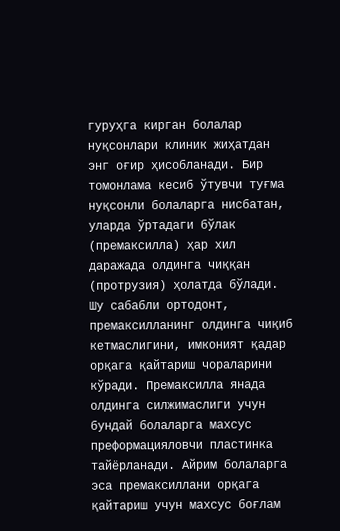гуруҳга кирган болалар нуқсонлари клиник жиҳатдан энг оғир ҳисобланади. Бир томонлама кесиб ўтувчи туғма нуқсонли болаларга нисбатан, уларда ўртадаги бўлак (премаксилла) ҳар хил даражада олдинга чиққан (протрузия) ҳолатда бўлади. Шу сабабли ортодонт, премаксилланинг олдинга чиқиб кетмаслигини, имконият қадар орқага қайтариш чораларини кўради. Премаксилла янада олдинга силжимаслиги учун бундай болаларга махсус преформацияловчи пластинка тайёрланади. Айрим болаларга эса премаксиллани орқага қайтариш учун махсус боғлам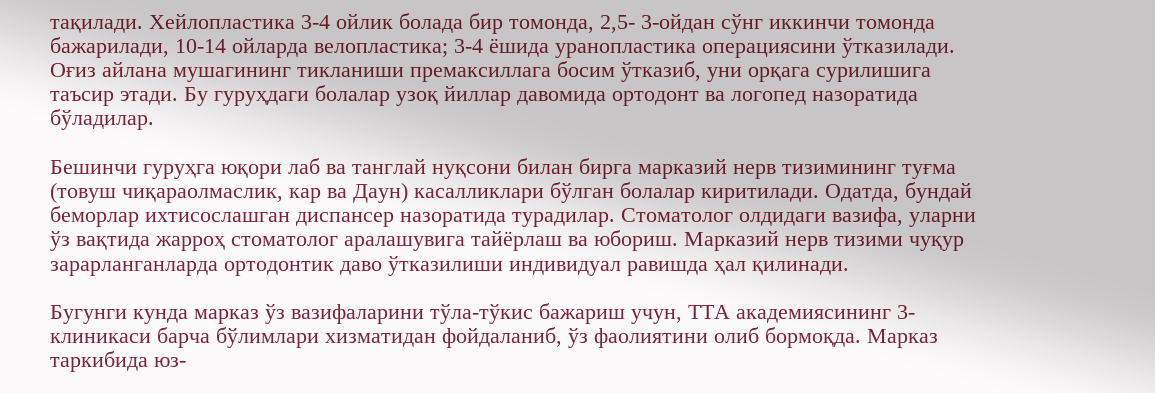тақилади. Хейлопластика 3-4 ойлик болада бир томонда, 2,5- 3-ойдан сўнг иккинчи томонда бажарилади, 10-14 ойларда велопластика; 3-4 ёшида уранопластика операциясини ўтказилади. Оғиз айлана мушагининг тикланиши премаксиллага босим ўтказиб, уни орқага сурилишига таъсир этади. Бу гуруҳдаги болалар узоқ йиллар давомида ортодонт ва логопед назоратида бўладилар.

Бешинчи гуруҳга юқори лаб ва танглай нуқсони билан бирга марказий нерв тизимининг туғма (товуш чиқараолмаслик, кар ва Даун) касалликлари бўлган болалар киритилади. Одатда, бундай беморлар ихтисослашган диспансер назоратида турадилар. Стоматолог олдидаги вазифа, уларни ўз вақтида жарроҳ стоматолог аралашувига тайёрлаш ва юбориш. Марказий нерв тизими чуқур зарарланганларда ортодонтик даво ўтказилиши индивидуал равишда ҳал қилинади.

Бугунги кунда марказ ўз вазифаларини тўла-тўкис бажариш учун, ТТА академиясининг 3-клиникаси барча бўлимлари хизматидан фойдаланиб, ўз фаолиятини олиб бормоқда. Марказ таркибида юз-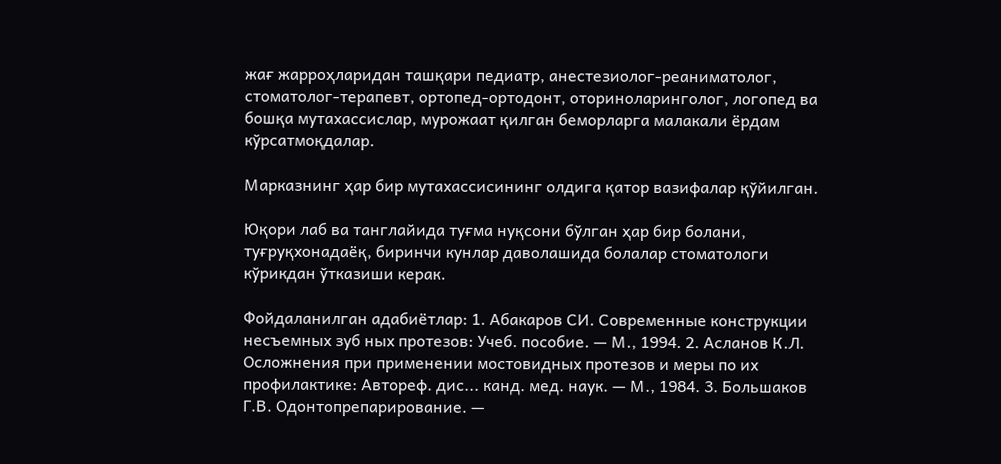жағ жарроҳларидан ташқари педиатр, анестезиолог-реаниматолог, стоматолог-терапевт, ортопед-ортодонт, оториноларинголог, логопед ва бошқа мутахассислар, мурожаат қилган беморларга малакали ёрдам кўрсатмоқдалар.

Марказнинг ҳар бир мутахассисининг олдига қатор вазифалар қўйилган.

Юқори лаб ва танглайида туғма нуқсони бўлган ҳар бир болани, туғруқхонадаёқ, биринчи кунлар даволашида болалар стоматологи кўрикдан ўтказиши керак.

Фойдаланилган адабиётлар: 1. Абакаров СИ. Современные конструкции несъемных зуб ных протезов: Учеб. пособие. — М., 1994. 2. Асланов К.Л. Осложнения при применении мостовидных протезов и меры по их профилактике: Автореф. дис... канд. мед. наук. — М., 1984. 3. Большаков Г.В. Одонтопрепарирование. —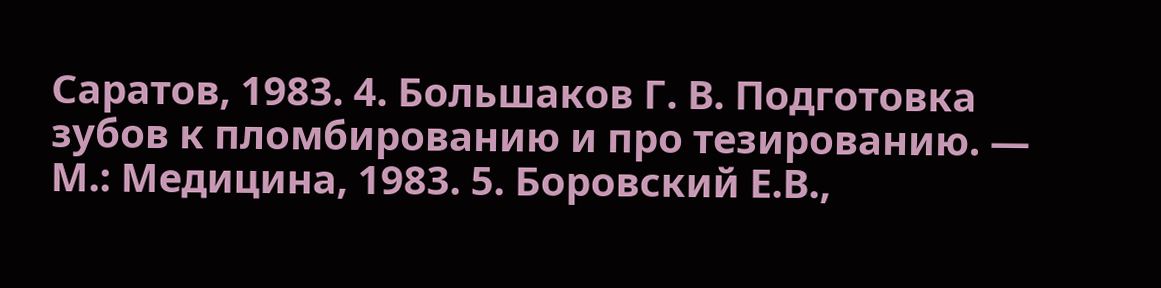Саратов, 1983. 4. Большаков Г. В. Подготовка зубов к пломбированию и про тезированию. — М.: Медицина, 1983. 5. Боровский Е.В.,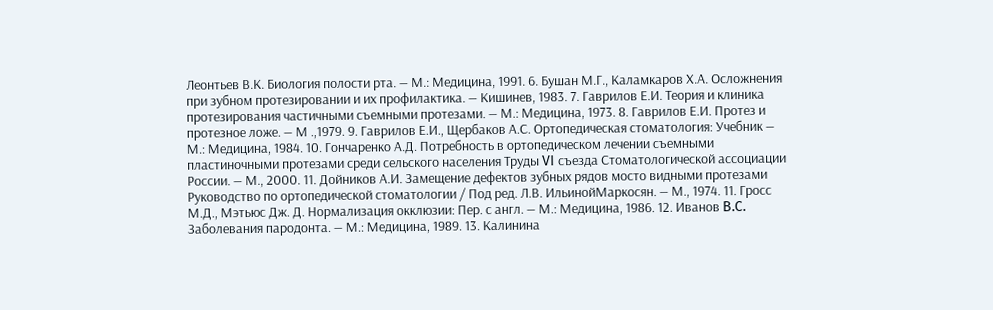Леонтьев В.К. Биология полости рта. — М.: Медицина, 1991. 6. Бушан М.Г., Каламкаров Х.А. Осложнения при зубном протезировании и их профилактика. — Кишинев, 1983. 7. Гаврилов Е.И. Теория и клиника протезирования частичными съемными протезами. — М.: Медицина, 1973. 8. Гаврилов Е.И. Протез и протезное ложе. — М .,1979. 9. Гаврилов Е.И., Щербаков А.С. Ортопедическая стоматология: Учебник — М.: Медицина, 1984. 10. Гончаренко А.Д. Потребность в ортопедическом лечении съемными пластиночными протезами среди сельского населения Труды VI съезда Стоматологической ассоциации России. — М., 2000. 11. Дойников А.И. Замещение дефектов зубных рядов мосто видными протезами Руководство по ортопедической стоматологии / Под ред. Л.В. ИльинойМаркосян. — М., 1974. 11. Гросс М.Д., Мэтьюс Дж. Д. Нормализация окклюзии: Пер. с англ. — М.: Медицина, 1986. 12. Иванов B.C. Заболевания пародонта. — М.: Медицина, 1989. 13. Калинина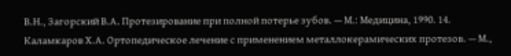В.Н., Загорский В.А. Протезирование при полной потерье зубов. — М.: Медицина, 1990. 14. Каламкаров Х.А. Ортопедическое лечение с применением металлокерамических протезов. — М.,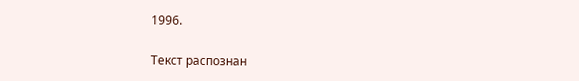1996.

Текст распознан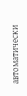автоматически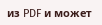из PDF и может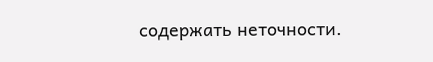содержать неточности.